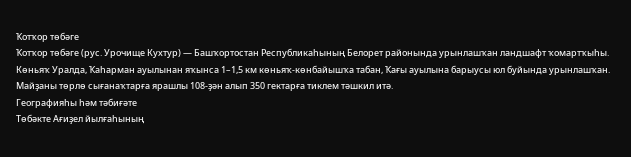Ҡотҡор төбәге
Ҡотҡор төбәге (рус. Урочище Кухтур) — Башҡортостан Республикаһының Белорет районында урынлашҡан ландшафт ҡомартҡыһы. Көньяҡ Уралда, Ҡаһарман ауылынан яҡынса 1–1,5 км көньяҡ-көнбайышҡа табан, Ҡағы ауылына барыусы юл буйында урынлашҡан. Майҙаны төрлө сығанаҡтарға ярашлы 108-ҙән алып 350 гектарға тиклем тәшкил итә.
Географияһы һәм тәбиғәте
Төбәкте Ағиҙел йылғаһының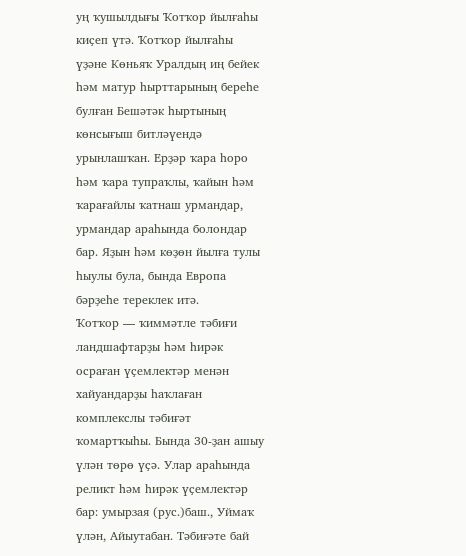уң ҡушылдығы Ҡотҡор йылғаһы киҫеп үтә. Ҡотҡор йылғаһы үҙәне Көньяҡ Уралдың иң бейек һәм матур һырттарының береһе булған Бешәтәк һыртының көнсығыш битләүендә урынлашҡан. Ерҙәр ҡара һоро һәм ҡара тупраҡлы, ҡайын һәм ҡарағайлы ҡатнаш урмандар, урмандар араһында болондар бар. Яҙын һәм көҙөн йылға тулы һыулы була, бында Европа бәрҙеһе тереклек итә.
Ҡотҡор — ҡиммәтле тәбиғи ландшафтарҙы һәм һирәк осраған үҫемлектәр менән хайуандарҙы һаҡлаған комплекслы тәбиғәт ҡомартҡыһы. Бында 30-ҙан ашыу үлән төрө үҫә. Улар араһында реликт һәм һирәк үҫемлектәр бар: умырзая (рус.)баш., Уймаҡ үлән, Айыутабан. Тәбиғәте бай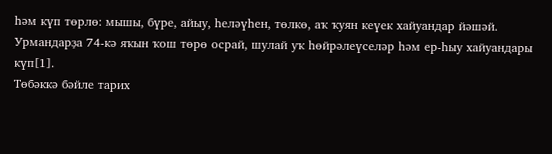һәм күп төрлө: мышы, бүре, айыу, һеләүһен, төлкө, аҡ ҡуян кеүек хайуандар йәшәй. Урмандарҙа 74-кә яҡын ҡош төрө осрай, шулай уҡ һөйрәлеүселәр һәм ер-һыу хайуандары күп[1].
Төбәккә бәйле тарих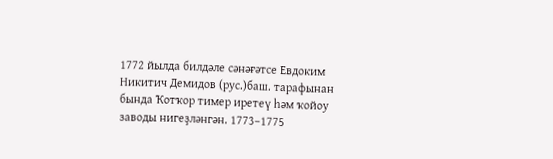1772 йылда билдәле сәнәғәтсе Евдоким Никитич Демидов (рус.)баш. тарафынан бында Ҡотҡор тимер иретеү һәм ҡойоу заводы нигеҙләнгән. 1773–1775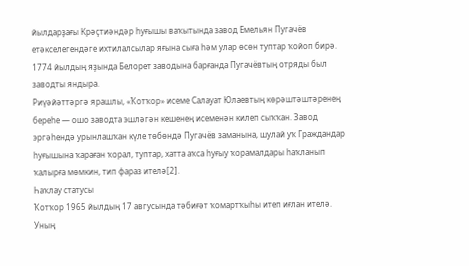йылдарҙағы Крәҫтиәндәр һуғышы ваҡытында завод Емельян Пугачёв етәкселегендәге ихтилалсылар яғына сыға һәм улар өсөн туптар ҡойоп бирә. 1774 йылдың яҙында Белорет заводына барғанда Пугачёвтың отряды был заводты яндыра.
Риүәйәттәргә ярашлы, «Ҡотҡор» исеме Салауат Юлаевтың көрәштәштәренең береһе — ошо заводта эшләгән кешенең исеменән килеп сыҡҡан. Завод эргәһендә урынлашҡан күле төбөндә Пугачёв заманына, шулай уҡ Граждандар һуғышына ҡараған ҡорал, туптар, хатта аҡса һуғыу ҡорамалдары һаҡланып ҡалырға мөмкин, тип фараз ителә[2].
Һаҡлау статусы
Ҡотҡор 1965 йылдың 17 авгусында тәбиғәт ҡомартҡыһы итеп иғлан ителә. Уның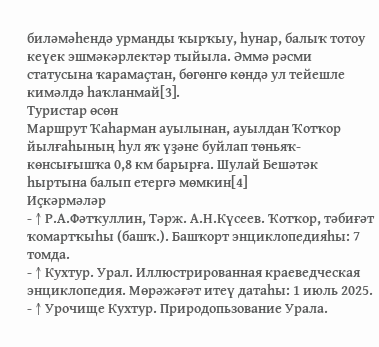биләмәһендә урманды ҡырҡыу, һунар, балыҡ тотоу кеүек эшмәкәрлектәр тыйыла. Әммә рәсми статусына ҡарамаҫтан, бөгөнгө көндә ул тейешле кимәлдә һаҡланмай[3].
Туристар өсөн
Маршрут Ҡаһарман ауылынан, ауылдан Ҡотҡор йылғаһының һул яҡ үҙәне буйлап төньяҡ-көнсығышҡа 0,8 км барырға. Шулай Бешәтәк һыртына балып етергә мөмкин[4]
Иҫкәрмәләр
- ↑ Р.А.Фәтҡуллин, Тәрж. А.Н.Күсеев. Ҡотҡор, тәбиғәт ҡомартҡыһы (башҡ.). Башҡорт энциклопедияһы: 7 томда.
- ↑ Кухтур. Урал. Иллюстрированная краеведческая энциклопедия. Мөрәжәғәт итеү датаһы: 1 июль 2025.
- ↑ Урочище Кухтур. Природопьзование Урала.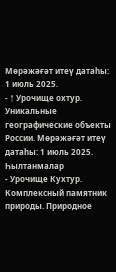Мөрәжәғәт итеү датаһы: 1 июль 2025.
- ↑ Урочище охтур. Уникальные географические объекты России. Мөрәжәғәт итеү датаһы: 1 июль 2025.
Һылтанмалар
- Урочище Кухтур. Комплексный памятник природы. Природное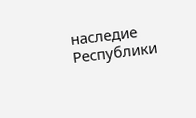наследие Республики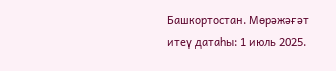Башкортостан. Мөрәжәғәт итеү датаһы: 1 июль 2025.